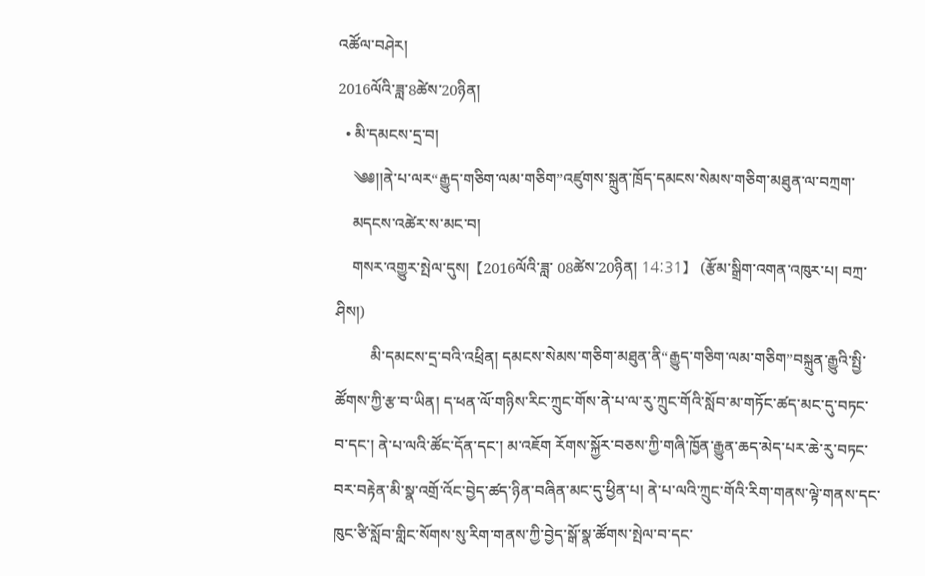འཚོལ་བཤེར།
2016ལོའི་ཟླ་8ཚེས་20ཉིན།
  • མི་དམངས་དྲ་བ།
    ༄༅།།ནེ་པ་ལར“རྒྱུད་གཅིག་ལམ་གཅིག”འཛུགས་སྐྲུན་ཁྲོད་དམངས་སེམས་གཅིག་མཐུན་ལ་བཀྲག་
    མདངས་འཚེར་ས་མང་བ།
    གསར་འགྱུར་སྤེལ་དུས།  【2016ལོའི་ཟླ་ 08ཚེས་20ཉིན། 14:31】   (རྩོམ་སྒྲིག་འགན་འཁུར་པ། བཀྲ་ཤིས།)
         མི་དམངས་དྲ་བའི་འཕྲིན། དམངས་སེམས་གཅིག་མཐུན་ནི“རྒྱུད་གཅིག་ལམ་གཅིག”བསྐྲུན་རྒྱུའི་སྤྱི་ཚོགས་ཀྱི་རྩ་བ་ཡིན། ད་ཕན་ལོ་གཉིས་རིང་ཀྲུང་གོས་ནེ་པ་ལ་རུ་ཀྲུང་གོའི་སློབ་མ་གཏོང་ཚད་མང་དུ་བཏང་བ་དང་། ནེ་པ་ལའི་ཚོང་དོན་དང་། མ་འཇོག རོགས་སྐྱོར་བཅས་ཀྱི་གཞི་ཁྱོན་རྒྱུན་ཆད་མེད་པར་ཆེ་རུ་བཏང་བར་བརྟེན་མི་སྣ་འགྲོ་འོང་བྱེད་ཚད་ཉིན་བཞིན་མང་དུ་ཕྱིན་པ། ནེ་པ་ལའི་ཀྲུང་གོའི་རིག་གནས་ལྟེ་གནས་དང་ཁུང་ཙི་སློབ་གླིང་སོགས་སུ་རིག་གནས་ཀྱི་བྱེད་སྒོ་སྣ་ཚོགས་སྤེལ་བ་དང་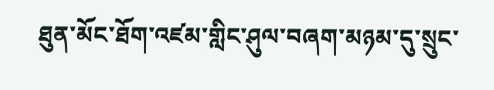ཐུན་མོང་ཐོག་འཛམ་གླིང་ཤུལ་བཞག་མཉམ་དུ་སྲུང་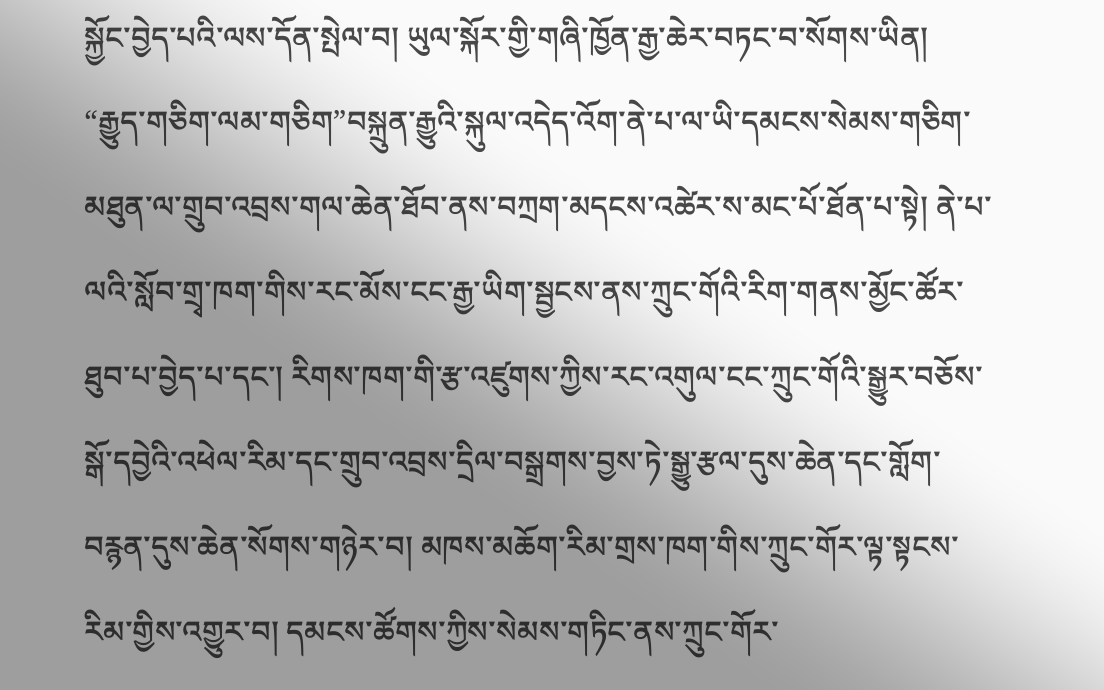སྐྱོང་བྱེད་པའི་ལས་དོན་སྤེལ་བ། ཡུལ་སྐོར་གྱི་གཞི་ཁྱོན་རྒྱ་ཆེར་བཏང་བ་སོགས་ཡིན། “རྒྱུད་གཅིག་ལམ་གཅིག”བསྐྲུན་རྒྱུའི་སྐུལ་འདེད་འོག་ནེ་པ་ལ་ཡི་དམངས་སེམས་གཅིག་མཐུན་ལ་གྲུབ་འབྲས་གལ་ཆེན་ཐོབ་ནས་བཀྲག་མདངས་འཚེར་ས་མང་པོ་ཐོན་པ་སྟེ། ནེ་པ་ལའི་སློབ་གྲྭ་ཁག་གིས་རང་མོས་ངང་རྒྱ་ཡིག་སྦྱངས་ནས་ཀྲུང་གོའི་རིག་གནས་མྱོང་ཚོར་ཐུབ་པ་བྱེད་པ་དང་། རིགས་ཁག་གི་རྩ་འཛུགས་ཀྱིས་རང་འགུལ་ངང་ཀྲུང་གོའི་སྒྱུར་བཅོས་སྒོ་དབྱེའི་འཕེལ་རིམ་དང་གྲུབ་འབྲས་དྲིལ་བསྒྲགས་བྱས་ཏེ་སྒྱུ་རྩལ་དུས་ཆེན་དང་གློག་བརྙན་དུས་ཆེན་སོགས་གཉེར་བ། མཁས་མཆོག་རིམ་གྲས་ཁག་གིས་ཀྲུང་གོར་ལྟ་སྟངས་རིམ་གྱིས་འགྱུར་བ། དམངས་ཚོགས་ཀྱིས་སེམས་གཏིང་ནས་ཀྲུང་གོར་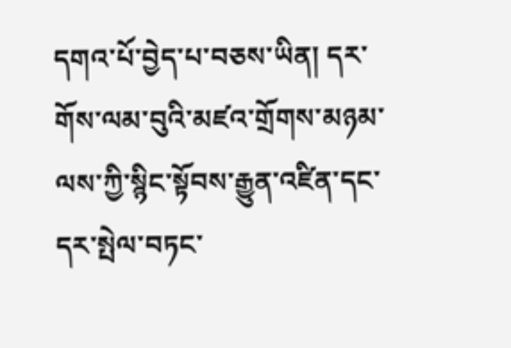དགའ་པོ་བྱེད་པ་བཅས་ཡིན། དར་གོས་ལམ་བུའི་མཛའ་གྲོགས་མཉམ་ལས་ཀྱི་སྙིང་སྟོབས་རྒྱུན་འཛིན་དང་དར་སྤེལ་བཏང་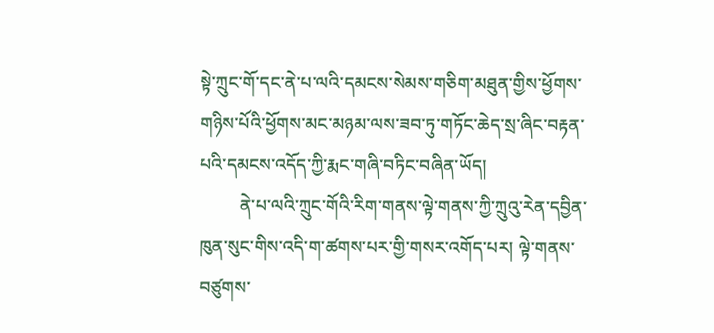སྟེ་ཀྲུང་གོ་དང་ནེ་པ་ལའི་དམངས་སེམས་གཅིག་མཐུན་གྱིས་ཕྱོགས་གཉིས་པོའི་ཕྱོགས་མང་མཉམ་ལས་ཟབ་ཏུ་གཏོང་ཆེད་སྲ་ཞིང་བརྟན་པའི་དམངས་འདོད་ཀྱི་རྨང་གཞི་བཏིང་བཞིན་ཡོད།
         ནེ་པ་ལའི་ཀྲུང་གོའི་རིག་གནས་ལྟེ་གནས་ཀྱི་ཀྲུའུ་རེན་དབྱིན་ཁུན་སུང་གིས་འདི་ག་ཚགས་པར་གྱི་གསར་འགོད་པར། ལྟེ་གནས་བཙུགས་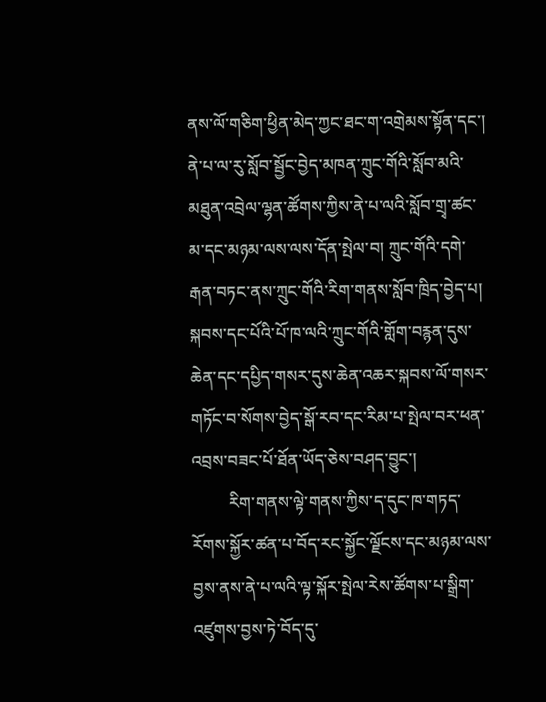ནས་ལོ་གཅིག་ཕྱིན་མེད་ཀྱང་ཐང་ག་འགྲེམས་སྟོན་དང་། ནེ་པ་ལ་རུ་སློབ་སྦྱོང་བྱེད་མཁན་ཀྲུང་གོའི་སློབ་མའི་མཐུན་འབྲེལ་ལྷན་ཚོགས་ཀྱིས་ནེ་པ་ལའི་སློབ་གྲྭ་ཚང་མ་དང་མཉམ་ལས་ལས་དོན་སྤེལ་བ། ཀྲུང་གོའི་དགེ་རྒན་བཏང་ནས་ཀྲུང་གོའི་རིག་གནས་སློབ་ཁྲིད་བྱེད་པ། སྐབས་དང་པོའི་པོ་ཁ་ལའི་ཀྲུང་གོའི་གློག་བརྙན་དུས་ཆེན་དང་དཔྱིད་གསར་དུས་ཆེན་འཆར་སྐབས་ལོ་གསར་གཏོང་བ་སོགས་བྱེད་སྒོ་རབ་དང་རིམ་པ་སྤེལ་བར་ཕན་འབྲས་བཟང་པོ་ཐོན་ཡོད་ཅེས་བཤད་བྱུང་།
         རིག་གནས་ལྟེ་གནས་ཀྱིས་ད་དུང་ཁ་གཏད་རོགས་སྐྱོར་ཚན་པ་བོད་རང་སྐྱོང་ལྗོངས་དང་མཉམ་ལས་བྱས་ནས་ནེ་པ་ལའི་ལྟ་སྐོར་སྤེལ་རེས་ཚོགས་པ་སྒྲིག་འཛུགས་བྱས་ཏེ་བོད་དུ་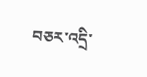བཅར་འདྲི་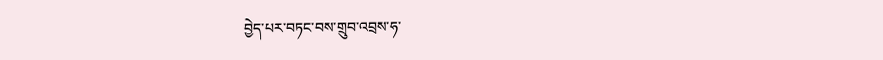བྱེད་པར་བཏང་བས་གྲུབ་འབྲས་ཧ་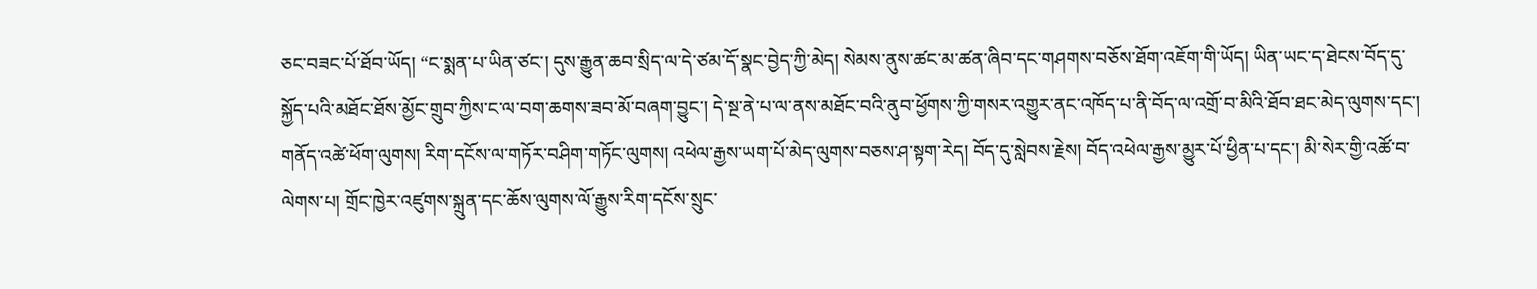ཅང་བཟང་པོ་ཐོབ་ཡོད། “ང་སྨན་པ་ཡིན་ཙང་། དུས་རྒྱུན་ཆབ་སྲིད་ལ་དེ་ཙམ་དོ་སྣང་བྱེད་ཀྱི་མེད། སེམས་ནུས་ཚང་མ་ཚན་ཞིབ་དང་གཤགས་བཅོས་ཐོག་འཇོག་གི་ཡོད། ཡིན་ཡང་ད་ཐེངས་བོད་དུ་སྐྱོད་པའི་མཐོང་ཐོས་མྱོང་གྲུབ་ཀྱིས་ང་ལ་བག་ཆགས་ཟབ་མོ་བཞག་བྱུང་། དེ་སྔ་ནེ་པ་ལ་ནས་མཐོང་བའི་ནུབ་ཕྱོགས་ཀྱི་གསར་འགྱུར་ནང་འཁོད་པ་ནི་བོད་ལ་འགྲོ་བ་མིའི་ཐོབ་ཐང་མེད་ལུགས་དང་། གནོད་འཚེ་ཕོག་ལུགས། རིག་དངོས་ལ་གཏོར་བཤིག་གཏོང་ལུགས། འཕེལ་རྒྱས་ཡག་པོ་མེད་ལུགས་བཅས་ཤ་སྟག་རེད། བོད་དུ་སླེབས་རྗེས། བོད་འཕེལ་རྒྱས་མྱུར་པོ་ཕྱིན་པ་དང་། མི་སེར་གྱི་འཚོ་བ་ལེགས་པ། གྲོང་ཁྱེར་འཛུགས་སྐྲུན་དང་ཆོས་ལུགས་ལོ་རྒྱུས་རིག་དངོས་སྲུང་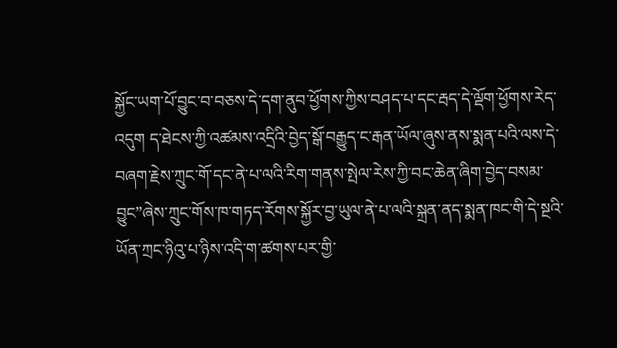སྐྱོང་ཡག་པོ་བྱུང་བ་བཅས་དེ་དག་ནུབ་ཕྱོགས་ཀྱིས་བཤད་པ་དང་རྦད་དེ་ལྡོག་ཕྱོགས་རེད་འདུག ད་ཐེངས་ཀྱི་འཚམས་འདྲིའི་བྱེད་སྒོ་བརྒྱུད་ང་རྒན་ཡོལ་ཞུས་ནས་སྨན་པའི་ལས་དེ་བཞག་རྗེས་ཀྲུང་གོ་དང་ནེ་པ་ལའི་རིག་གནས་སྤེལ་རེས་ཀྱི་བང་ཆེན་ཞིག་བྱེད་བསམ་བྱུང”ཞེས་ཀྲུང་གོས་ཁ་གཏད་རོགས་སྐྱོར་བྱ་ཡུལ་ནེ་པ་ལའི་སྐྲན་ནད་སྨན་ཁང་གི་དེ་སྔའི་ཡོན་ཀྲང་ཉིའུ་པ་ཉིས་འདི་ག་ཚགས་པར་གྱི་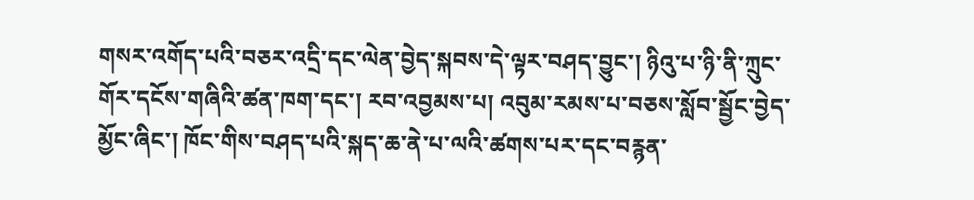གསར་འགོད་པའི་བཅར་འདྲི་དང་ལེན་བྱེད་སྐབས་དེ་ལྟར་བཤད་བྱུང་། ཉིའུ་པ་ཉི་ནི་ཀྲུང་གོར་དངོས་གཞིའི་ཚན་ཁག་དང་། རབ་འབྱམས་པ། འབུམ་རམས་པ་བཅས་སློབ་སྦྱོང་བྱེད་མྱོང་ཞིང་། ཁོང་གིས་བཤད་པའི་སྐད་ཆ་ནེ་པ་ལའི་ཚགས་པར་དང་བརྙན་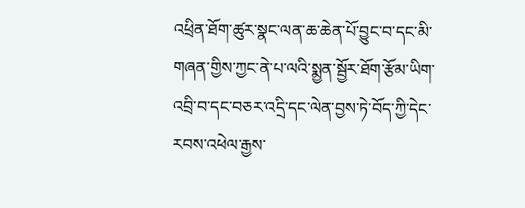འཕྲིན་ཐོག་ཚུར་སྣང་ལན་ཆ་ཆེན་པོ་བྱུང་བ་དང་མི་གཞན་གྱིས་ཀྱང་ནེ་པ་ལའི་སྨྱན་སྦྱོར་ཐོག་རྩོམ་ཡིག་འབྲི་བ་དང་བཅར་འདྲི་དང་ལེན་བྱས་ཏེ་བོད་ཀྱི་དེང་རབས་འཕེལ་རྒྱས་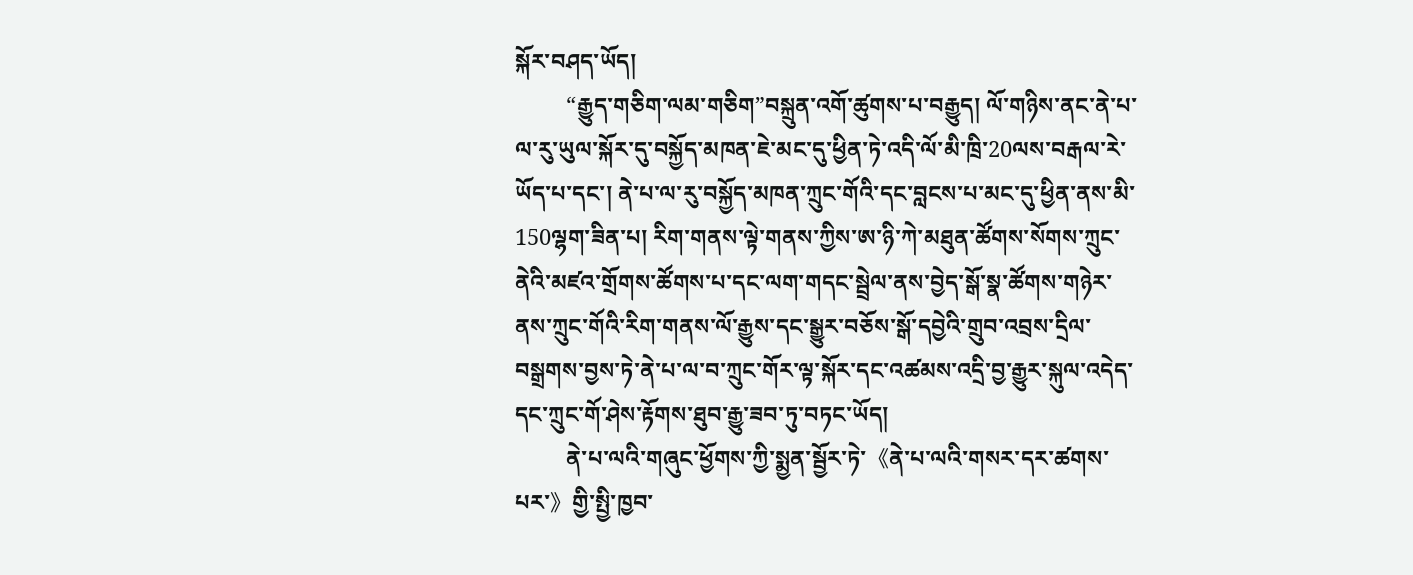སྐོར་བཤད་ཡོད།
         “རྒྱུད་གཅིག་ལམ་གཅིག”བསྐྲུན་འགོ་ཚུགས་པ་བརྒྱུད། ལོ་གཉིས་ནང་ནེ་པ་ལ་རུ་ཡུལ་སྐོར་དུ་བསྐྱོད་མཁན་ཇེ་མང་དུ་ཕྱིན་ཏེ་འདི་ལོ་མི་ཁྲི་20ལས་བརྒལ་རེ་ཡོད་པ་དང་། ནེ་པ་ལ་རུ་བསྐྱོད་མཁན་ཀྲུང་གོའི་དང་བླངས་པ་མང་དུ་ཕྱིན་ནས་མི་150ལྷག་ཟིན་པ། རིག་གནས་ལྟེ་གནས་ཀྱིས་ཨ་ཉི་ཀེ་མཐུན་ཚོགས་སོགས་ཀྲུང་ནེའི་མཛའ་གྲོགས་ཚོགས་པ་དང་ལག་གདང་སྦྲེལ་ནས་བྱེད་སྒོ་སྣ་ཚོགས་གཉེར་ནས་ཀྲུང་གོའི་རིག་གནས་ལོ་རྒྱུས་དང་སྒྱུར་བཅོས་སྒོ་དབྱེའི་གྲུབ་འབྲས་དྲིལ་བསྒྲགས་བྱས་ཏེ་ནེ་པ་ལ་བ་ཀྲུང་གོར་ལྟ་སྐོར་དང་འཚམས་འདྲི་བྱ་རྒྱུར་སྐུལ་འདེད་དང་ཀྲུང་གོ་ཤེས་རྟོགས་ཐུབ་རྒྱུ་ཟབ་ཏུ་བཏང་ཡོད།
         ནེ་པ་ལའི་གཞུང་ཕྱོགས་ཀྱི་སྨྱན་སྦྱོར་ཏེ་《ནེ་པ་ལའི་གསར་དར་ཚགས་པར་》གྱི་སྤྱི་ཁྱབ་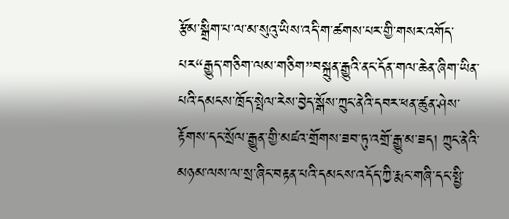རྩོམ་སྒྲིག་པ་ལ་མ་སུའུ་ཡིས་འདི་ག་ཚགས་པར་གྱི་གསར་འགོད་པར“རྒྱུད་གཅིག་ལམ་གཅིག”བསྐྲུན་རྒྱུའི་ནང་དོན་གལ་ཆེན་ཞིག་ཡིན་པའི་དམངས་ཁྲོད་སྤེལ་རེས་བྱེད་སྒོས་ཀྲུང་ནེའི་དབར་ཕན་ཚུན་ཤེས་རྟོགས་དང་སྲོལ་རྒྱུན་གྱི་མཛའ་གྲོགས་ཟབ་ཏུ་འགྲོ་རྒྱུ་མ་ཟད། ཀྲུང་ནེའི་མཉམ་ལས་ལ་སྲ་ཞིང་བརྟན་པའི་དམངས་འདོད་ཀྱི་རྨང་གཞི་དང་སྤྱི་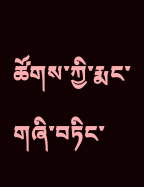ཚོགས་ཀྱི་རྨང་གཞི་བཏིང་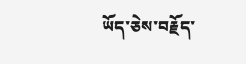ཡོད་ཅེས་བརྗོད་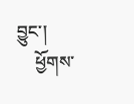བྱུང་།
    ཕྱོགས་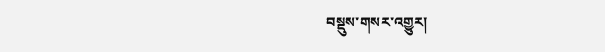བསྡུས་གསར་འགྱུར།